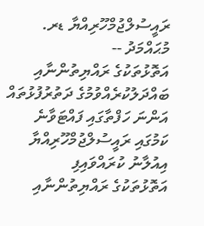ރައީސުލްޖުމްހޫރިއްޔާ ޑރ. މުޙައްމަދު --
އަތޮޅުތަކުގެ ރައްޔިތުންނާއި ބައްދަލުކުރެއްވުމުގެ ދަތުރުފުޅުތައް އަންނަ ހަފްތާގައި ފައްޓަވާނެ ކަމުގައި ރައީސުލްޖުމްހޫރިއްޔާ އިއުލާނު ކުރައްވައިފި
އަތޮޅުތަކުގެ ރައްޔިތުންނާއި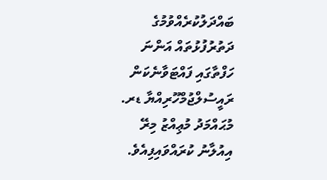ބައްދަލުކުރެއްވުމުގެ ދަތުރުފުޅުތައް އަންނަ ހަފްތާގައި ފައްޓަވާނެކަން ރައީސުލްޖުމްހޫރިއްޔާ ޑރ. މުޙައްމަދު މުޢިއްޒު މިރޭ އިއުލާނު ކުރައްވައިފިއެވެ.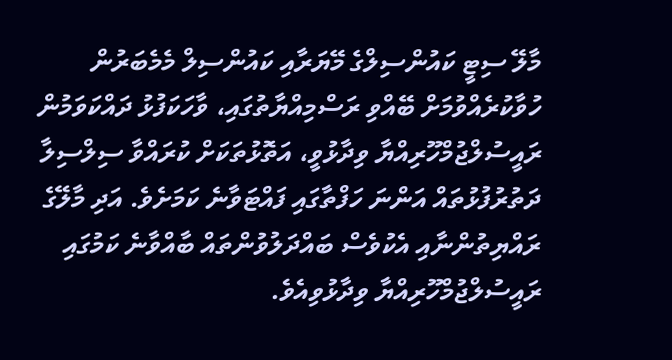މާލޭ ސިޓީ ކައުންސިލްގެ މޭޔަރާއި ކައުންސިލް މެމެބަރުން ހުވާކުރެއްވުމަށް ބޭއްވި ރަސްމިއްޔާތުގައި، ވާހަކަފުޅު ދައްކަވަމުން ރައީސުލްޖުމްހޫރިއްޔާ ވިދާޅުވީ، އަތޮޅުތަކަށް ކުރައްވާ ސިލްސިލާ ދަތުރުފުޅުތައް އަންނަ ހަފްތާގައި ފައްޓަވާނެ ކަމަށެވެ. އަދި މާލޭގެ ރައްޔިތުންނާއި އެކުވެސް ބައްދަލުވުންތައް ބާއްވާނެ ކަމުގައި ރައީސުލްޖުމްހޫރިއްޔާ ވިދާޅުވިއެވެ.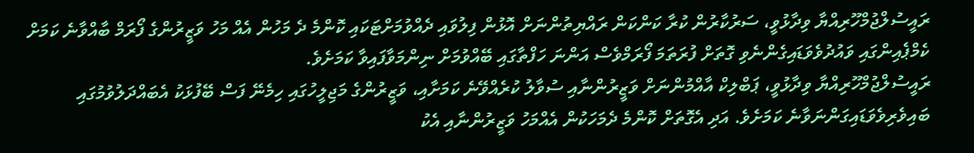ރައީސުލްޖުމްހޫރިއްޔާ ވިދާޅުވީ، ސަރުކާރުން ކުރާ ކަންކަން ރައްޔިތުންނަށް އޮޅުން ފިލުވައި ދެއްވުމަށްޓަކައި ކޮންމެ ދެ މަހުން އެއް މަހު ވަޒީރުންގެ ފޯރަމް ބާއްވާނެ ކަމަށް ކެމްޕެއިންގައި ވައުދުވެވަޑައިގެންނެވި ގޮތަށް ފުރަތަމަ ފޯރަމްވެސް އަންނަ ހަފްތާގައި ބޭއްވުމަށް ނިންމަވާފައިވާ ކަމަށެވެ.
ރައީސުލްޖުމްހޫރިއްޔާ ވިދާޅުވީ، ޕަބްލިކް އާއްމުންނަށް ވަޒީރުންނާއި ސުވާލު ކުރެއްވޭނެ ކަމަށާއި، ވަޒީރުންގެ މަޖިލީހުގައި ހިމެނޭ ފަސް ބޭފުޅަކު އެބައްދަލުވުމުގައި ބައިވެރިވެވަޑައިގަންނަވާނެ ކަމަށެވެ. އަދި އެގޮތަށް ކޮންމެ ދެމަހަކުން އެއްމަހު ވަޒީރުންނާއި އެކު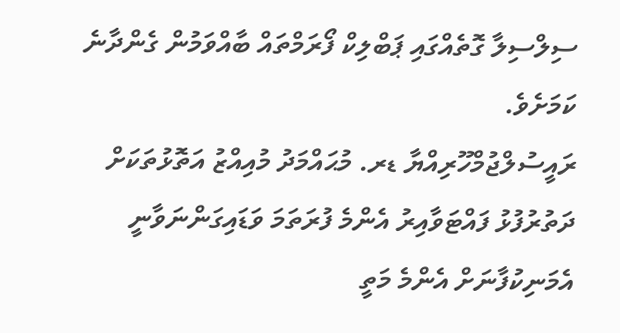ސިލްސިލާ ގޮތެއްގައި ޕަބްލިކް ފޯރަމްތައް ބާއްވަމުން ގެންދާނެ ކަމަށެވެ.
ރައީސުލްޖުމްހޫރިއްޔާ ޑރ. މުޙައްމަދު މުއިއްޒު އަތޮޅުތަކަށް ދަތުރުފުޅު ފައްޓަވާއިރު އެންމެ ފުރަތަމަ ވަޑައިގަންނަވާނީ އެމަނިކުފާނަށް އެންމެ މަތީ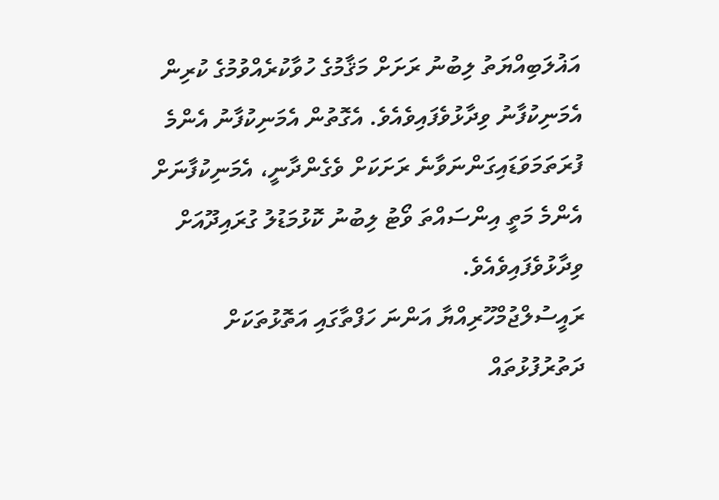އަޣުލަބިއްޔަތު ލިބުނު ރަށަށް މަޤާމުގެ ހުވާކުރެއްވުމުގެ ކުރިން އެމަނިކުފާނު ވިދާޅުވެފައިވެއެވެ. އެގޮތުން އެމަނިކުފާނު އެންމެ ފުރަތަމަވަޑައިގަންނަވާނެ ރަށަކަށް ވެގެންދާނީ، އެމަނިކުފާނަށް އެންމެ މަތީ އިންސައްތަ ވޯޓު ލިބުނު ކޮޅުމަޑުލު ގުރައިދޫއަށް ވިދާޅުވެފައިވެއެވެ.
ރައީސުލްޖުމްހޫރިއްޔާ އަންނަ ހަފްތާގައި އަތޮޅުތަކަށް ދަތުރުފުޅުތައް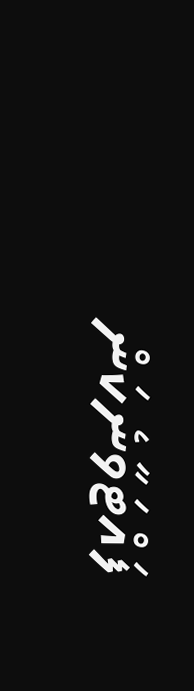ފައްޓަވާނެކަން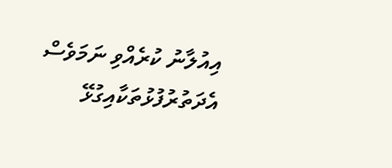އިއުލާނު ކުރެއްވި ނަމަވެސް އެދަތުރުފުޅުތަކާއިގުޅޭ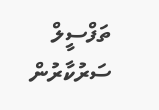ތަފްސީލް ސަރުކާރުން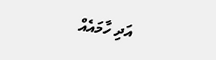އަދި ހާމައެއް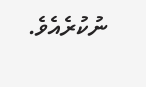ނުކުރެއެވެ.